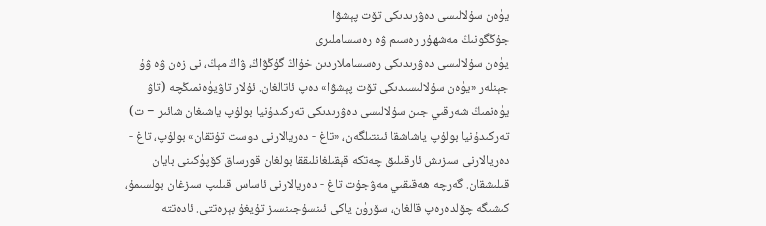يۈەن سۇلالىسى دەۋرىدىكى تۆت پېشۋا
جۇڭگونىڭ مەشھۇر رەسىم ۋە رەسساملىرى
يۈەن سۇلالىسى دەۋرىدىكى رەسساملاردىن خۇاڭ گۇڭۋاڭ، ۋاڭ مېڭ، نى زەن ۋە ۋۇ جېنلەر «يۈەن سۇلالىسىدىكى تۆت پېشۋا» دەپ ئاتالغان. ئۇلار تاۋيۈەنمىڭچە (تاۋ يۈەنمىڭ شەرقىي جىن سۇلالىسى دەۋرىدىكى تەركىدۇنيا بولۇپ ياشىغان شائىر − ت) تەركىدۇنيا بولۇپ ياشاشقا ئىنتىلگەن، «تاغ - دەريالارنى دوست تۇتقان» بولۇپ، تاغ - دەريالارنى سىزىش ئارقىلىق چەتكە قېقىلغانلىققا بولغان قورساق كۆپۈكىنى بايان قىلىشقان. گەرچە ھەقىقىي مەۋجۇت تاغ - دەريالارنى ئاساس قىلىپ سىزغان بولسىمۇ، كىشىگە چۆلدەرەپ قالغان، سۆرۈن ياكى ئىنسۇجىنسىز تۇيغۇ بېرەتتى. ئادەتتە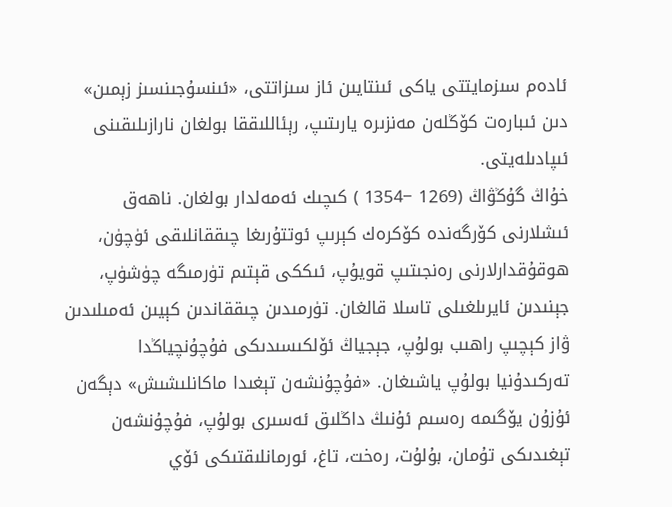ئادەم سىزمايتتى ياكى ئىنتايىن ئاز سىزاتتى، «ئىنسۇجىنسىز زېمىن» دىن ئىبارەت كۆڭلەن مەنزىرە يارىتىپ، رېئاللىققا بولغان نارازىلىقىنى ئىپادىلەيتى.
خۇاڭ گۇڭۋاڭ (1269 −1354 ) كىچىك ئەمەلدار بولغان. ناھەق ئىشلارنى كۆرگەندە كۆكرەك كېرىپ ئوتتۇرىغا چىققانلىقى ئۈچۈن، ھوقۇقدارلارنى رەنجىتىپ قويۇپ، ئىككى قېتىم تۈرمىگە چۈشۈپ، جېنىدىن ئايرىلغىلى تاسلا قالغان. تۈرمىدىن چىققاندىن كېيىن ئەمىلىدىن ۋاز كېچىپ راھىب بولۇپ، جېجياڭ ئۆلكىسىدىكى فۇچۇنچياڭدا تەركىدۇنيا بولۇپ ياشىغان. «فۇچۇنشەن تېغىدا ماكانلىشىش» دېگەن ئۇزۇن يۆگىمە رەسىم ئۇنىڭ داڭلىق ئەسىرى بولۇپ، فۇچۇنشەن تېغىدىكى تۇمان، بۇلۇت، رەخت، تاغ، ئورمانلىقتىكى ئۆي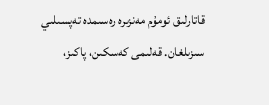قاتارلىق ئومۇم مەنزىرە رەسىمدە تەپسىلىي سىزىلغان. قەلىمى كەسكىن، پاكىز،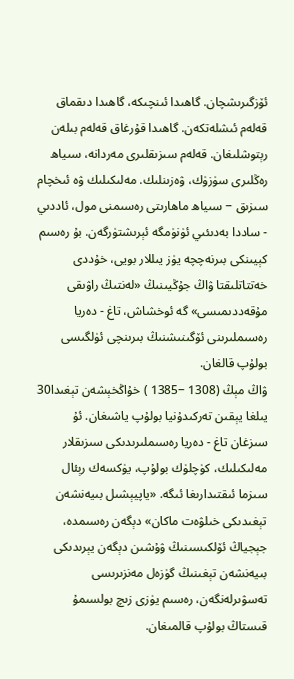ئۆزگىرىشچان. گاھىدا ئىنچىكە، گاھىدا دىقماق قەلەم ئىشلەتكەن. گاھىدا قۇرغاق قەلەم بىلەن رېتوشلىغان. قەلەم سىزىقلىرى مەردانە، سىياھ رەڭلىرى سۈزۈك، ۋەزىنلىك. مەلىكىلىك ۋە ئىخچام سىزىق − سىياھ ماھارىتى رەسىمنى مول، ئاددىي - ساددا بەدىئىي ئۈنۈمگە ئېرىشتۈرگەن. بۇ رەسىم كېيىنكى بىرنەچچە يۈز يىللار بويى، خۇددى خەتتاتلىقتا ۋاڭ جۇڭيىنىڭ «لەنتىڭ راۋىقى مۇقەددىمىسى» گە ئوخشاش، تاغ - دەريا رەسىملىرىنى ئۆگىنىشنىڭ بىرىنچى ئۈلگىسى بولۇپ قالغان.
ۋاڭ مېڭ (1308 −1385 ) خۇاڭخېشەن تېغىدا30 يىلغا يېقىن تەركىدۇنيا بولۇپ ياشىغان. ئۇ سىزغان تاغ - دەريا رەسىملىرىدىكى سىزىقلار مەلىكىلىك، كۈچلۈك بولۇپ، يۈكسەك رېئال سىزما ئىقتىدارىغا ئىگە. «ياپيېشىل بىيەنشەن تېغىدىكى خىلۋەت ماكان» دېگەن رەسىمدە، جېجياڭ ئۆلكىسىنىڭ ۋۇشىن دېگەن يېرىدىكى بىيەنشەن تېغىنىڭ گۈزەل مەنزىرىسى تەسۋىرلەنگەن، رەسىم يۈزى زىچ بولسىمۇ قىستاڭ بولۇپ قالمىغان.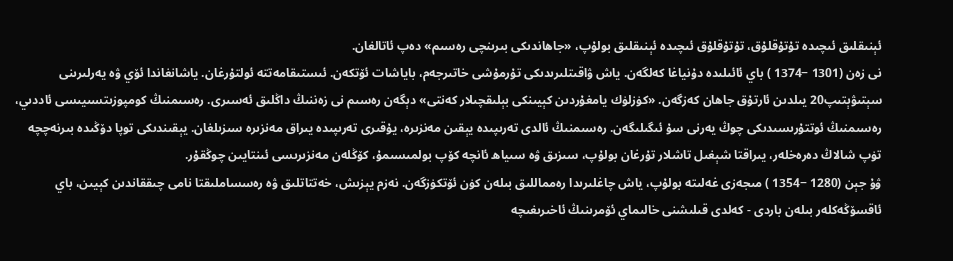ئېنىقلىق ئىچىدە تۇتۇقلۇق، تۇتۇقلۇق ئىچىدە ئېنىقلىق بولۇپ، «جاھاندىكى بىرىنچى رەسىم» دەپ ئاتالغان.
نى زەن (1301 −1374 ) باي ئائىلىدە دۇنياغا كەلگەن. ياش ۋاقىتلىرىدىكى تۇرمۇشى خاتىرجەم، باياشات ئۆتكەن. ئىستىقامەتتە ئولتۇرغان. ياشانغاندا ئۆي ۋە يەرلىرىنى سېتىۋېتىپ20 يىلدىن ئارتۇق جاھان كەزگەن. «كۈزلۈك يامغۇردىن كېيىنكى بېلىقچىلار كەنتى» دېگەن رەسىم نى زەننىڭ داڭلىق ئەسىرى. رەسىمنىڭ كومپوزىتسىيىسى ئاددىي، رەسىمنىڭ ئوتتۇرىسىدىكى چوڭ يەرنى سۇ ئىگىلىگەن. رەسىمنىڭ ئالدى تەرىپىدە يېقىن مەنزىرە، يۇقىرى تەرىپىدە يىراق مەنزىرە سىزىلغان. يېقىندىكى توپا دۆڭىدە بىرنەچچە تۈپ شالاڭ دەرەخلەر، يىراقتا شېغىل تاشلار تۇرغان بولۇپ، سىزىق ۋە سىياھ ئانچە كۆپ بولمىسىمۇ، كۆڭلەن مەنزىرىسى ئىنتايىن چوڭقۇر.
ۋۇ جېن (1280 −1354 ) مىجەزى غەلىتە بولۇپ، ياش چاغلىرىدا رەمماللىق بىلەن كۈن ئۆتكۈزگەن. نەزم يېزىش، خەتتاتلىق ۋە رەسساملىقتا نامى چىققاندىن كېيىن، باي ئاقسۆڭەكلەر بىلەن باردى - كەلدى قىلىشنى خالىماي ئۆمرىنىڭ ئاخىرىغىچە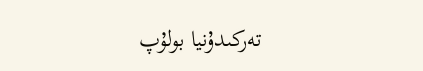تەركىدۇنيا بولۇپ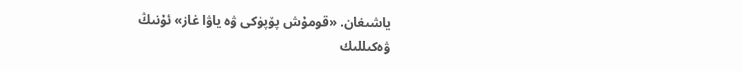ياشىغان. «قومۇش پۆپۈكى ۋە ياۋا غاز» ئۇنىڭ ۋەكىللىك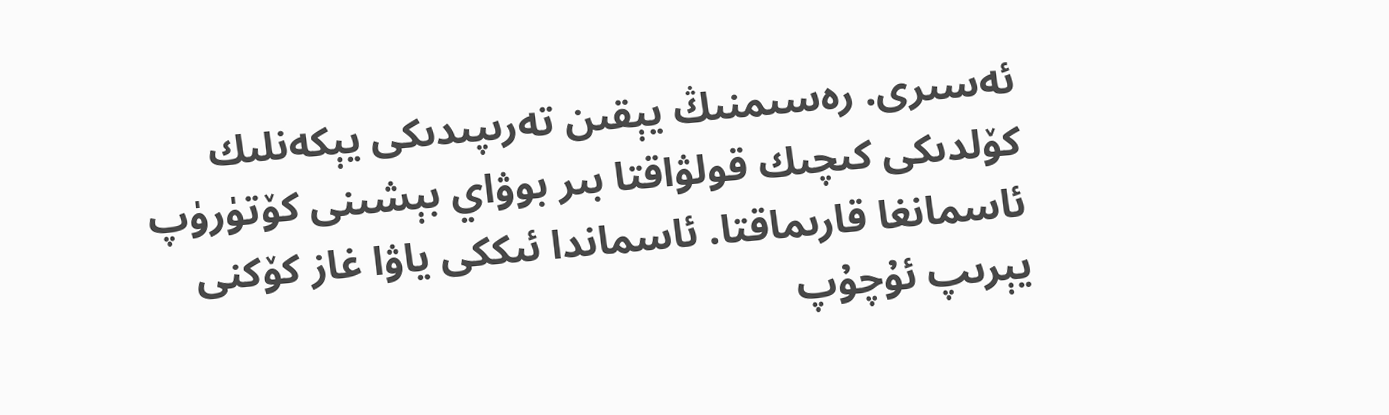ئەسىرى. رەسىمنىڭ يېقىن تەرىپىدىكى يېكەنلىك كۆلدىكى كىچىك قولۋاقتا بىر بوۋاي بېشىنى كۆتۈرۈپ ئاسمانغا قارىماقتا. ئاسماندا ئىككى ياۋا غاز كۆكنى يېرىپ ئۇچۇپ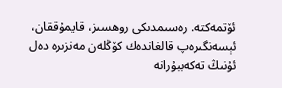ئۆتمەكتە. رەسىمدىكى روھسىز، قايمۇققان، ئېسەنگىرەپ قالغاندەك كۆڭلەن مەنزىرە دەل ئۇنىڭ تەكەببۇرانە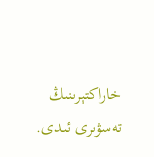خاراكتېرىنىڭ تەسۋىرى ئىدى.